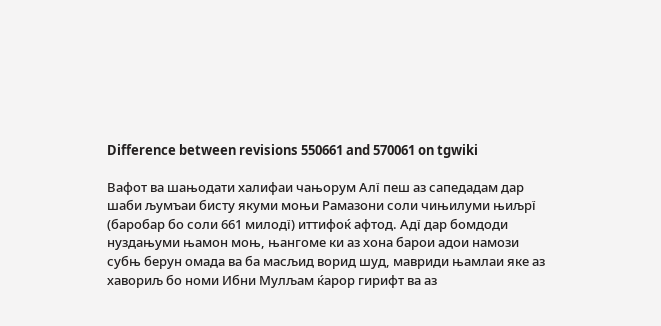Difference between revisions 550661 and 570061 on tgwiki

Вафот ва шањодати халифаи чањорум Алї пеш аз сапедадам дар шаби љумъаи бисту якуми моњи Рамазони соли чињилуми њиљрї (баробар бо соли 661 милодї) иттифоќ афтод. Адї дар бомдоди нуздањуми њамон моњ, њангоме ки аз хона барои адои намози субњ берун омада ва ба масљид ворид шуд, мавриди њамлаи яке аз хавориљ бо номи Ибни Мулљам ќарор гирифт ва аз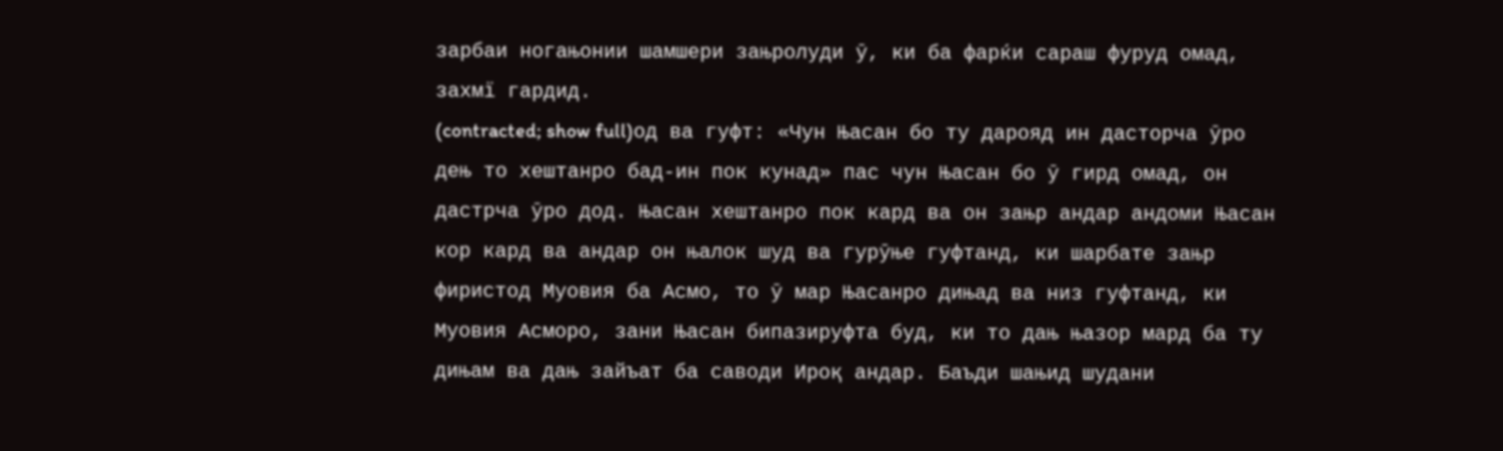зарбаи ногањонии шамшери зањролуди ӯ, ки ба фарќи сараш фуруд омад, захмї гардид.
(contracted; show full)од ва гуфт: «Чун Њасан бо ту дарояд ин дасторча ӯро дењ то хештанро бад-ин пок кунад» пас чун Њасан бо ӯ гирд омад, он дастрча ӯро дод. Њасан хештанро пок кард ва он зањр андар андоми Њасан кор кард ва андар он њалок шуд ва гурӯње гуфтанд, ки шарбате зањр фиристод Муовия ба Асмо, то ӯ мар Њасанро дињад ва низ гуфтанд, ки Муовия Асморо, зани Њасан бипазируфта буд, ки то дањ њазор мард ба ту дињам ва дањ зайъат ба саводи Ироқ андар. Баъди шањид шудани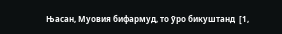Њасан, Муовия бифармуд, то ӯро бикуштанд  [1,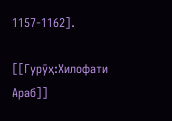1157-1162].

[[Гурӯҳ:Хилофати Араб]]